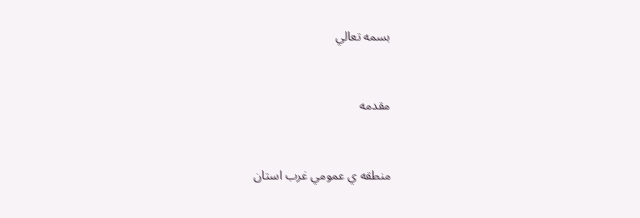بسمه تعالي


مقدمه


منطقه ي عمومي غرب استان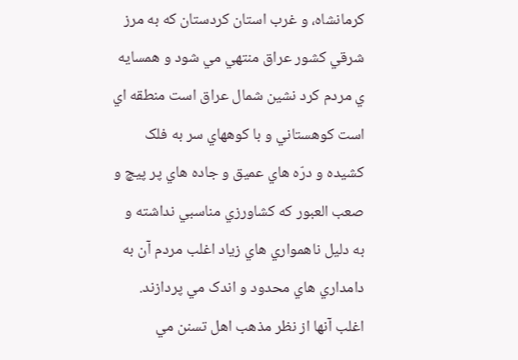کرمانشاه، و غرب استان کردستان که به مرز شرقي کشور عراق منتهي مي شود و همسايه ي مردم کرد نشين شمال عراق است منطقه اي است کوهستاني و با کوههاي سر به فلک کشيده و درّه هاي عميق و جاده هاي پر پيچ و صعب العبور که کشاورزي مناسبي نداشته و به دليل ناهمواري هاي زياد اغلب مردم آن به دامداري هاي محدود و اندک مي پردازند. اغلب آنها از نظر مذهب اهل تسنن مي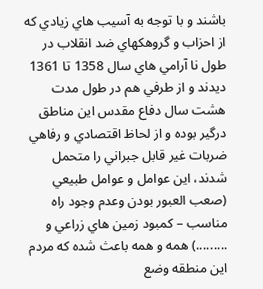باشند و با توجه به آسيب هاي زيادي که از احزاب و گروهکهاي ضد انقلاب در طول نا آرامي هاي سال 1358 تا 1361 ديدند و از طرفي هم در طول مدت هشت سال دفاع مقدس اين مناطق درگير بوده و از لحاظ اقتصادي و رفاهي ضربات غير قابل جبراني را متحمل شدند، اين عوامل و عوامل طبيعي (صعب العبور بودن وعدم وجود راه مناسب – کمبود زمين هاي زراعي و .........) همه و همه باعث شده که مردم اين منطقه وضع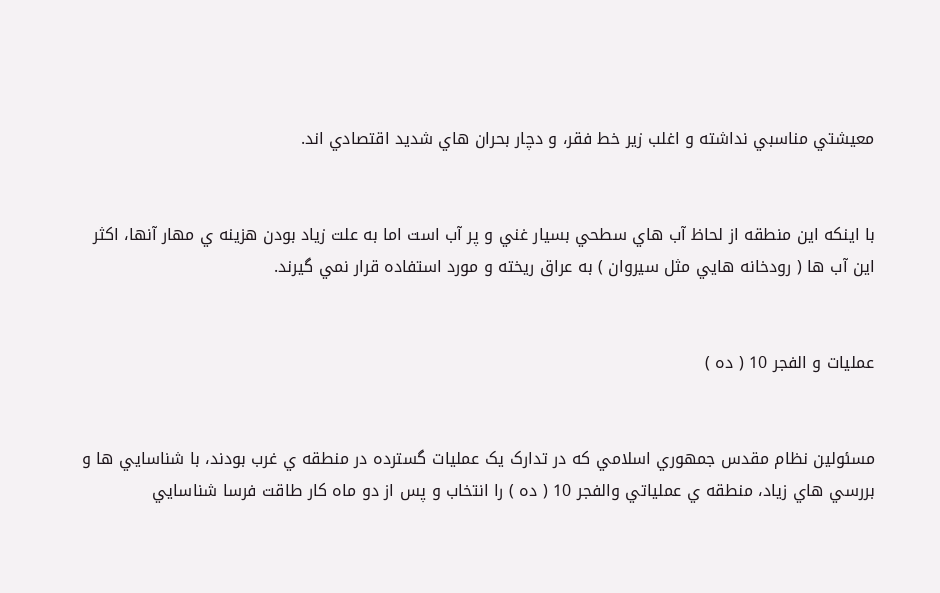معيشتي مناسبي نداشته و اغلب زير خط فقر، و دچار بحران هاي شديد اقتصادي اند.


با اينکه اين منطقه از لحاظ آب هاي سطحي بسيار غني و پر آب است اما به علت زياد بودن هزينه ي مهار آنها، اکثر اين آب ها ( رودخانه هايي مثل سيروان ) به عراق ريخته و مورد استفاده قرار نمي گيرند.


عمليات و الفجر 10 ( ده )


مسئولين نظام مقدس جمهوري اسلامي که در تدارک يک عمليات گسترده در منطقه ي غرب بودند، با شناسايي ها و بررسي هاي زياد، منطقه ي عملياتي والفجر 10 ( ده ) را انتخاب و پس از دو ماه کار طاقت فرسا شناسايي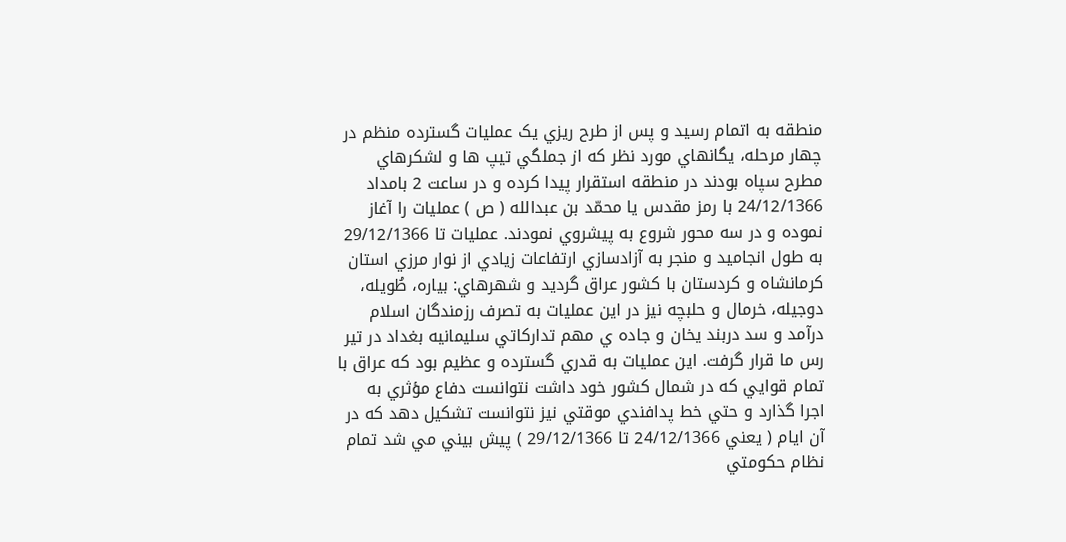منطقه به اتمام رسيد و پس از طرح ريزي يک عمليات گسترده منظم در چهار مرحله، يگانهاي مورد نظر که از جملگي تيپ ها و لشکرهاي مطرح سپاه بودند در منطقه استقرار پيدا کرده و در ساعت 2 بامداد 24/12/1366 با رمز مقدس يا محمّد بن عبدالله ( ص ) عمليات را آغاز نموده و در سه محور شروع به پيشروي نمودند. عمليات تا 29/12/1366 به طول انجاميد و منجر به آزادسازي ارتفاعات زيادي از نوار مرزي استان کرمانشاه و کردستان با کشور عراق گرديد و شهرهاي: بياره، طُويله، دوجيله، خرمال و حلبچه نيز در اين عمليات به تصرف رزمندگان اسلام درآمد و سد دربند يخان و جاده ي مهم تدارکاتي سليمانيه بغداد در تير رس ما قرار گرفت. اين عمليات به قدري گسترده و عظيم بود که عراق با تمام قوايي که در شمال کشور خود داشت نتوانست دفاع مؤثري به اجرا گذارد و حتي خط پدافندي موقتي نيز نتوانست تشکيل دهد که در آن ايام ( يعني 24/12/1366 تا 29/12/1366 ) پيش بيني مي شد تمام نظام حکومتي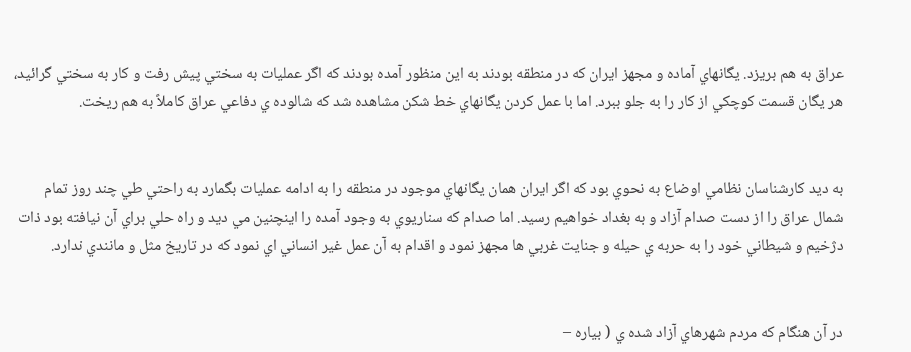عراق به هم بريزد. يگانهاي آماده و مجهز ايران که در منطقه بودند به اين منظور آمده بودند که اگر عمليات به سختي پيش رفت و کار به سختي گرائيد، هر يگان قسمت کوچکي از کار را به جلو ببرد. اما با عمل کردن يگانهاي خط شکن مشاهده شد که شالوده ي دفاعي عراق کاملاً به هم ريخت.


به ديد کارشناسان نظامي اوضاع به نحوي بود که اگر ايران همان يگانهاي موجود در منطقه را به ادامه عمليات بگمارد به راحتي طي چند روز تمام شمال عراق را از دست صدام آزاد و به بغداد خواهيم رسيد. اما صدام که سناريوي به وجود آمده را اينچنين مي ديد و راه حلي براي آن نيافته بود ذات دژخيم و شيطاني خود را به حربه ي حيله و جنايت غربي ها مجهز نمود و اقدام به آن عمل غير انساني اي نمود که در تاريخ مثل و مانندي ندارد.


در آن هنگام که مردم شهرهاي آزاد شده ي ( بياره –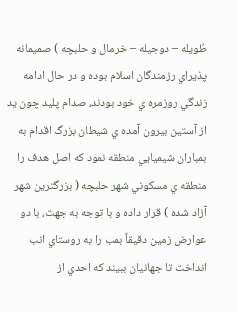طُويله – دوجيله – خرمال و حلبچه ) صميمانه پذيراي رزمندگان اسلام بوده و در حال ادامه زندگي روزمره ي خود بودند، صدام پليد چون يد از آستين بيرون آمده ي شيطان بزرگ اقدام به بمباران شيميايي منطقه نمود که اصل هدف را منطقه ي مسکوني شهر حلبچه ( بزرگترين شهر آزاد شده ) قرار داده و با توجه به جهت، با دو عوارض زمين دقيقاً بمب را به روستاي انب انداخت تا جهانيان ببيند که احدي از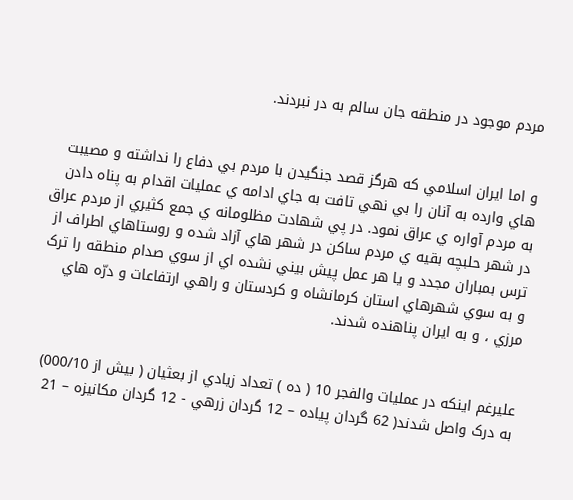مردم موجود در منطقه جان سالم به در نبردند.


و اما ايران اسلامي که هرگز قصد جنگيدن با مردم بي دفاع را نداشته و مصيبت هاي وارده به آنان را بي نهي تافت به جاي ادامه ي عمليات اقدام به پناه دادن به مردم آواره ي عراق نمود. در پي شهادت مظلومانه ي جمع کثيري از مردم عراق در شهر حلبچه بقيه ي مردم ساکن در شهر هاي آزاد شده و روستاهاي اطراف از ترس بمباران مجدد و يا هر عمل پيش بيني نشده اي از سوي صدام منطقه را ترک و به سوي شهرهاي استان کرمانشاه و کردستان و راهي ارتفاعات و درّه هاي  مرزي ، و به ايران پناهنده شدند.


عليرغم اينکه در عمليات والفجر 10 ( ده ) تعداد زيادي از بعثيان ( بيش از 000/10) به درک واصل شدند( 62 گردان پياده – 12 گردان زرهي - 12 گردان مکانيزه – 21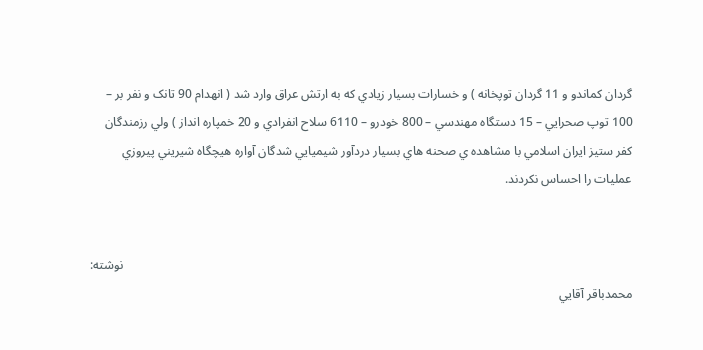گردان کماندو و 11 گردان توپخانه ) و خسارات بسيار زيادي که به ارتش عراق وارد شد ( انهدام 90 تانک و نفر بر – 100 توپ صحرايي – 15 دستگاه مهندسي – 800 خودرو – 6110 سلاح انفرادي و 20 خمپاره انداز ) ولي رزمندگان کفر ستيز ايران اسلامي با مشاهده ي صحنه هاي بسيار دردآور شيميايي شدگان آواره هيچگاه شيريني پيروزي عمليات را احساس نکردند.


                                                                                                                                                                   نوشته: محمدباقر آقايي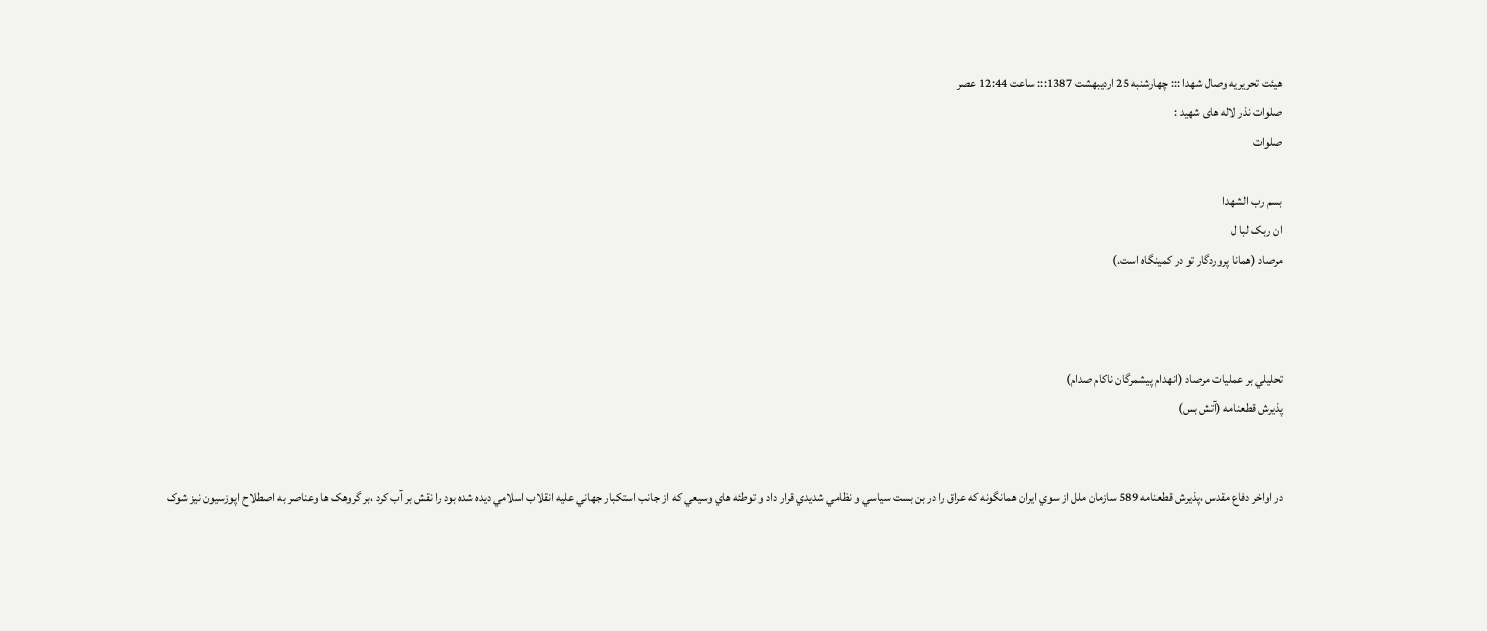هيئت تحريريه وصال شهدا ::: چهارشنبه 25 ارديبهشت 1387::: ساعت 12:44 عصر
صلوات نذر لاله های شهید :
صلوات

بسم رب الشهدا
ان ربک لبا ل
مرصاد (همانا پروردگار تو در کمينگاه است.)



تحليلي بر عمليات مرصاد (انهدام پيشمرگان ناکام صدام)
پذيرش قطعنامه (آتش بس)


در اواخر دفاع مقدس ،پذيرش قطعنامه 589 سازمان ملل از سوي ايران همانگونه که عراق را در بن بست سياسي و نظامي شديدي قرار داد و توطئه هاي وسيعي که از جانب استکبار جهاني عليه انقلاب اسلامي ديده شده بود را نقش بر آب کرد ،بر گروهک ها وعناصر به اصطلاح اپوزسيون نيز شوک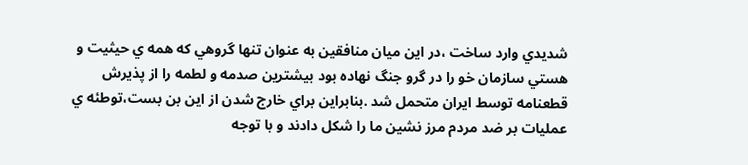شديدي وارد ساخت ،در اين ميان منافقين به عنوان تنها گروهي که همه ي حيثيت و هستي سازمان خو را در گرو جنگ نهاده بود بيشترين صدمه و لطمه را از پذيرش قطعنامه توسط ايران متحمل شد .بنابراين براي خارج شدن از اين بن بست،توطئه ي عمليات بر ضد مردم مرز نشين ما را شکل دادند و با توجه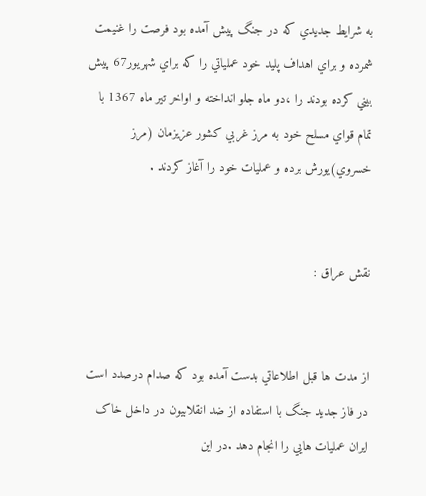به شرايط جديدي که در جنگ پيش آمده بود فرصت را غنيمت شمرده و براي اهداف پليد خود عملياتي را که براي شهريور67 پيش بيني کرده بودند را ،دو ماه جلو انداخته و اواخر تير ماه 1367 با تمام قواي مسلح خود به مرز غربي کشور عزيزمان (مرز خسروي)يورش برده و عمليات خود را آغاز کردند .


نقش عراق :


از مدت ها قبل اطلاعاتي بدست آمده بود که صدام درصدد است در فاز جديد جنگ با استفاده از ضد انقلابيون در داخل خاک ايران عمليات هايي را انجام دهد .در اين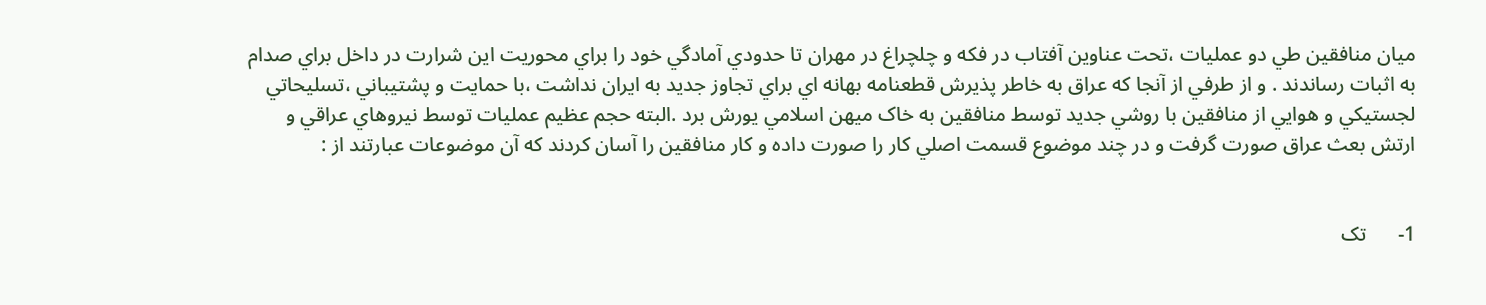ميان منافقين طي دو عمليات ،تحت عناوين آفتاب در فکه و چلچراغ در مهران تا حدودي آمادگي خود را براي محوريت اين شرارت در داخل براي صدام به اثبات رساندند . و از طرفي از آنجا که عراق به خاطر پذيرش قطعنامه بهانه اي براي تجاوز جديد به ايران نداشت ،با حمايت و پشتيباني ،تسليحاتي لجستيکي و هوايي از منافقين با روشي جديد توسط منافقين به خاک ميهن اسلامي يورش برد .البته حجم عظيم عمليات توسط نيروهاي عراقي و ارتش بعث عراق صورت گرفت و در چند موضوع قسمت اصلي کار را صورت داده و کار منافقين را آسان کردند که آن موضوعات عبارتند از :


1-      تک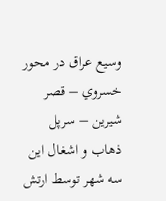وسيع عراق در محور خسروي – قصر شيرين – سرپل ذهاب و اشغال اين سه شهر توسط ارتش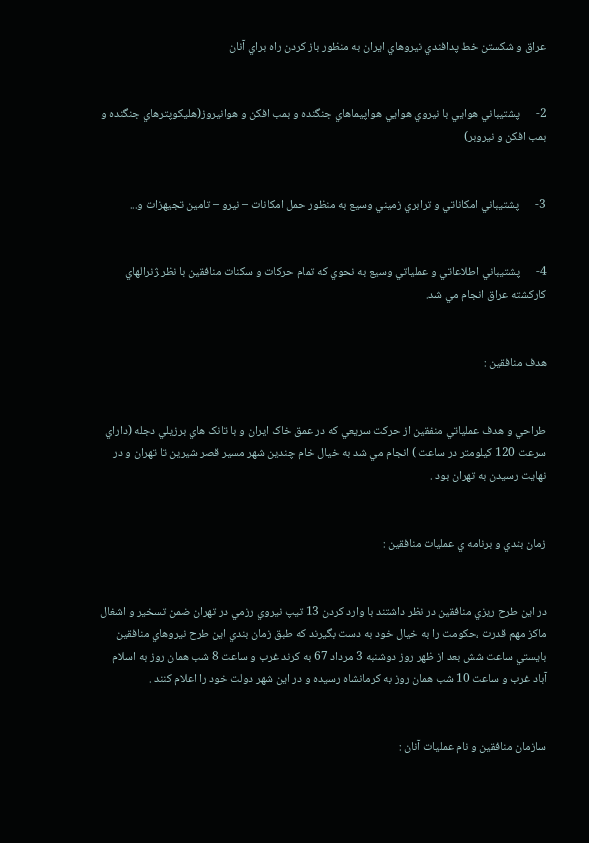عراق و شکستن خط پدافندي نيروهاي ايران به منظور باز کردن راه براي آنان


2-      پشتيباني هوايي با نيروي هوايي هواپيماهاي جنگنده و بمب افکن و هوانيروز(هليکوپترهاي جنگنده و بمب افکن و نيروبر)


3-      پشتيباني امکاناتي و ترابري زميني وسيع به منظور حمل امکانات – نيرو – تامين تجيهزات و...


4-      پشتيباني اطلاعاتي و عملياتي وسيع به نحوي که تمام حرکات و سکنات منافقين با نظر ‍ژنرالهاي کارکشته عراق انجام مي شد.


هدف منافقين :


طراحي و هدف عملياتي منفقين از حرکت سريعي که در عمق خاک ايران و با تانک هاي برزيلي دجله (داراي سرعت 120 کيلومتر در ساعت ) انجام مي شد به خيال خام چندين شهر مسير قصر شيرين تا تهران و در نهايت رسيدن به تهران بود .


زمان بندي و برنامه ي عمليات منافقين :


در اين طرح ريزي منافقين در نظر داشتند با وارد کردن 13 تيپ نيروي رزمي در تهران ضمن تسخير و اشغال ماکز مهم قدرت ،حکومت را به خيال خود به دست بگيرند که طبق زمان بندي اين طرح نيروهاي منافقين بايستي ساعت شش بعد از ظهر روز دوشنبه 3 مرداد 67 به کرند غرب و ساعت 8 شب همان روز به اسلام آباد غرب و ساعت 10 شب همان روز به کرمانشاه رسيده و در اين شهر دولت خود را اعلام کنند .


سازمان منافقين و نام عمليات آنان :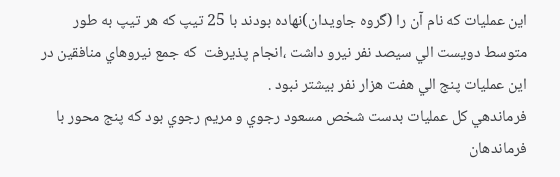اين عمليات که نام آن را (گروه جاويدان)نهاده بودند با 25 تيپ که هر تيپ به طور متوسط دويست الي سيصد نفر نيرو داشت ،انجام پذيرفت  که جمع نيروهاي منافقين در اين عمليات پنج الي هفت هزار نفر بيشتر نبود .
فرماندهي کل عمليات بدست شخص مسعود رجوي و مريم رجوي بود که پنج محور با فرماندهان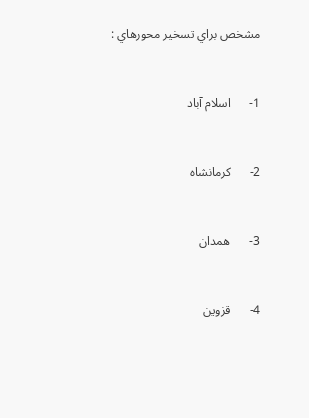مشخص براي تسخير محورهاي :


1-      اسلام آباد


2-      کرمانشاه


3-      همدان


4-      قزوين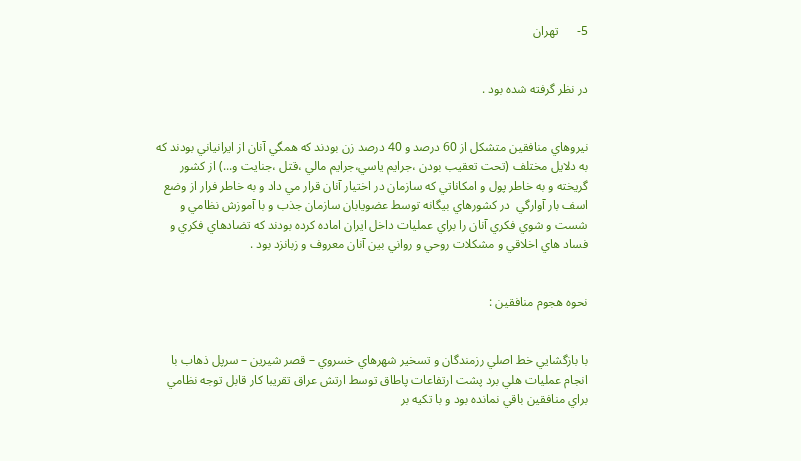5-      تهران


در نظر گرفته شده بود .


نيروهاي منافقين متشکل از 60 درصد و 40 درصد زن بودند که همگي آنان از ايرانياني بودند که به دلايل مختلف (تحت تعقيب بودن ،جرايم ياسي،جرايم مالي ،قتل ،جنايت و...) از کشور گريخته و به خاطر پول و امکاناتي که سازمان در اختيار آنان قرار مي داد و به خاطر فرار از وضع اسف بار آوارگي  در کشورهاي بيگانه توسط عضويابان سازمان جذب و با آموزش نظامي و شست و شوي فکري آنان را براي عمليات داخل ايران اماده کرده بودند که تضادهاي فکري و فساد هاي اخلاقي و مشکلات روحي و رواني بين آنان معروف و زبانزد بود .


نحوه هجوم منافقين :


با بازگشايي خط اصلي رزمندگان و تسخير شهرهاي خسروي – قصر شيرين – سرپل ذهاب با انجام عمليات هلي برد پشت ارتفاعات پاطاق توسط ارتش عراق تقريبا کار قابل توجه نظامي براي منافقين باقي نمانده بود و با تکيه بر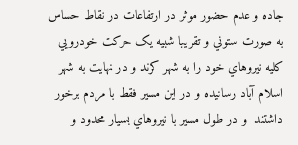جاده و عدم حضور موثر در ارتفاعات در نقاط حساس به صورت ستوني و تقريبا شبيه يک حرکت خودرويي کليه نيروهاي خود را به شهر کرند و در نهايت به شهر اسلام آباد رسانيده و در اين مسير فقط با مردم برخور داشتند  و در طول مسير با نيروهاي بسيار محدود و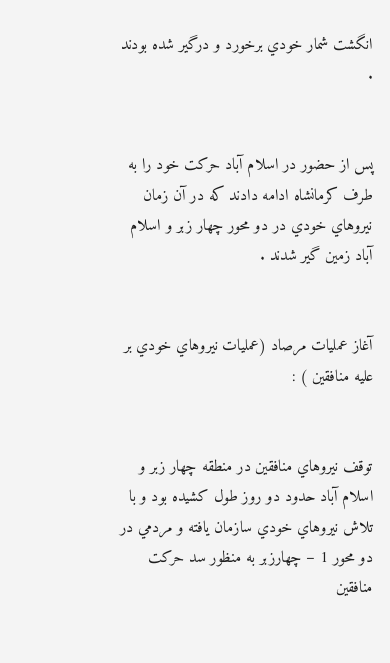انگشت شمار خودي برخورد و درگير شده بودند .


پس از حضور در اسلام آباد حرکت خود را به طرف کرمانشاه ادامه دادند که در آن زمان نيروهاي خودي در دو محور چهار زبر و اسلام آباد زمين گير شدند .


آغاز عمليات مرصاد (عمليات نيروهاي خودي بر عليه منافقين ) :


توقف نيروهاي منافقين در منطقه چهار زبر و اسلام آباد حدود دو روز طول کشيده بود و با تلاش نيروهاي خودي سازمان يافته و مردمي در دو محور 1 – چهارزبر به منظور سد حرکت منافقين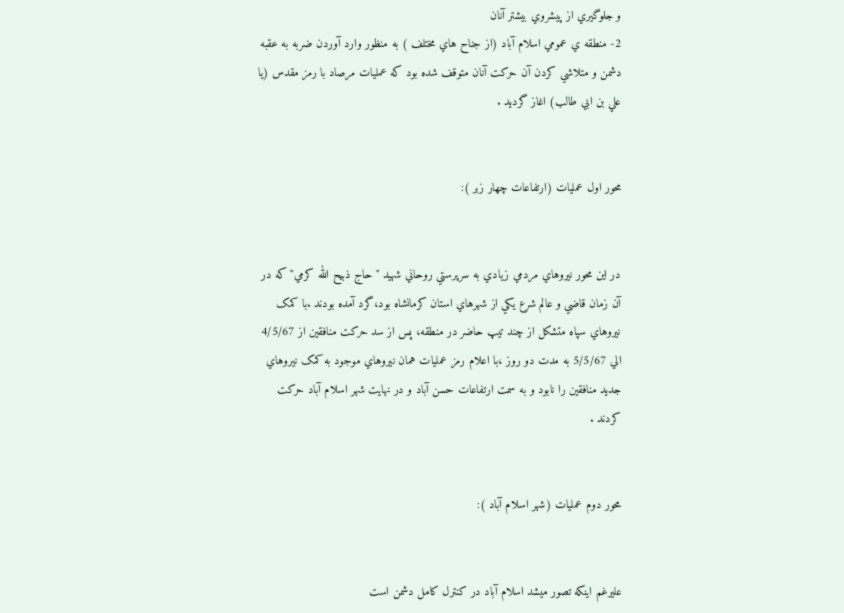و جلوگيري از پيشروي بيشتر آنان
2- منطقه ي عمومي اسلام آباد (از جناح هاي مختلف ) به منظور وارد آوردن ضربه به عقبه دشمن و متلاشي کردن آن حرکت آنان متوقف شده بود که عمليات مرصاد با رمز مقدس (يا علي بن ابي طالب) اغاز گرديد .


محور اول عمليات (ارتفاعات چهار زبر ):


در اين محور نيروهاي مردمي زيادي به سرپرستي روحاني شهيد "حاج ذبيح الله کرمي" که در آن زمان قاضي و عالم شرع يکي از شهرهاي استان کرمانشاه بود،گرد آمده بودند .با کمک نيروهاي سپاه متشکل از چند تيپ حاضر در منطقه، پس از سد حرکت منافقين از 4/5/67 الي 5/5/67 به مدت دو روز ،با اعلام رمز عمليات همان نيروهاي موجود به کمک نيروهاي جديد منافقين را نابود و به سمت ارتفاعات حسن آباد و در نهايت شهر اسلام آباد حرکت کردند .


محور دوم عمليات (شهر اسلام آباد ):


عليرغم اينکه تصور ميشد اسلام آباد در کنترل کامل دشمن است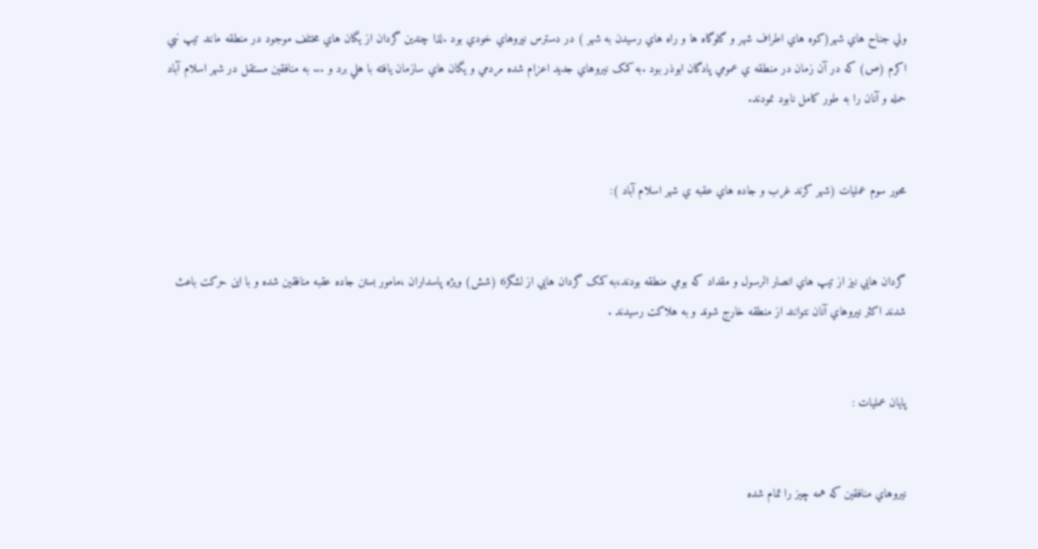ولي جناح هاي شهر(کوه هاي اطراف شهر و گلوگاه ها و راه هاي رسيدن به شهر ) در دسترس نيروهاي خودي بود .لذا چندين گردان از يگان هاي مختلف موجود در منطقه مانند تيپ نبي اکرم (ص) که در آن زمان در منطقه ي عمومي پادگان ابوذر بود .به کمک نيروهاي جديد اعزام شده مردمي و يگان هاي سازمان يافته با هلي برد و ... به منافقين مستقل در شهر اسلام آباد حمله و آنان را به طور کامل نابود نمودند.


محور سوم عمليات (شهر کرند غرب و جاده هاي عقبه ي شهر اسلام آباد ):


گردان هايي نيز از تيپ هاي انصار الرسول و مقداد که بومي منطقه بودند،به کمک گردان هايي از لشگر6 (شش) ويژه پاسداران ،مامور بستن جاده عقبه منافقين شده و با اين حرکت باعث شدند اکثر نيروهاي آنان نتوانند از منطقه خارج شوند و به هلاکت رسيدند .


پايان عمليات :


نيروهاي منافقين که همه چيز را تمام شده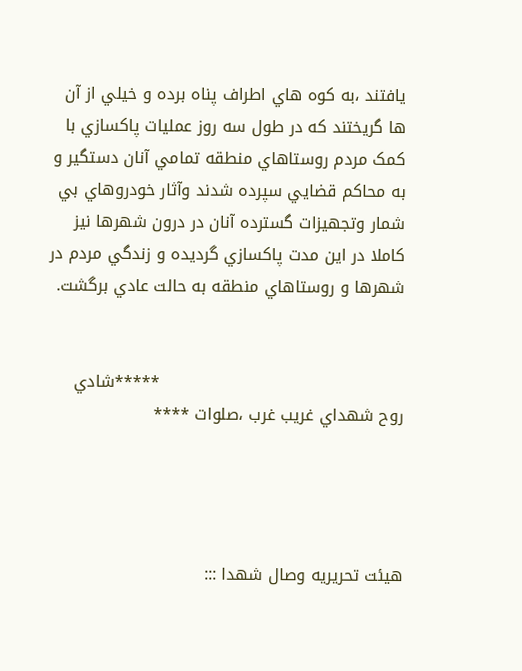يافتند ،به کوه هاي اطراف پناه برده و خيلي از آن ها گريختند که در طول سه روز عمليات پاکسازي با کمک مردم روستاهاي منطقه تمامي آنان دستگير و به محاکم قضايي سپرده شدند وآثار خودروهاي بي شمار وتجهيزات گسترده آنان در درون شهرها نيز کاملا در اين مدت پاکسازي گرديده و زندگي مردم در شهرها و روستاهاي منطقه به حالت عادي برگشت.


                                             *****شادي روح شهداي غريب غرب ،صلوات ****




هيئت تحريريه وصال شهدا :::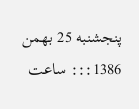پنجشنبه 25 بهمن 1386::: ساعت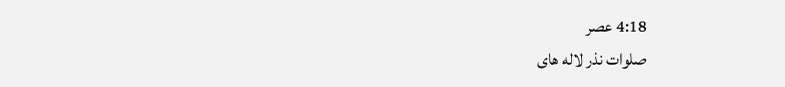4:18 عصر
صلوات نذر لاله های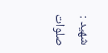شهید :
صلوات